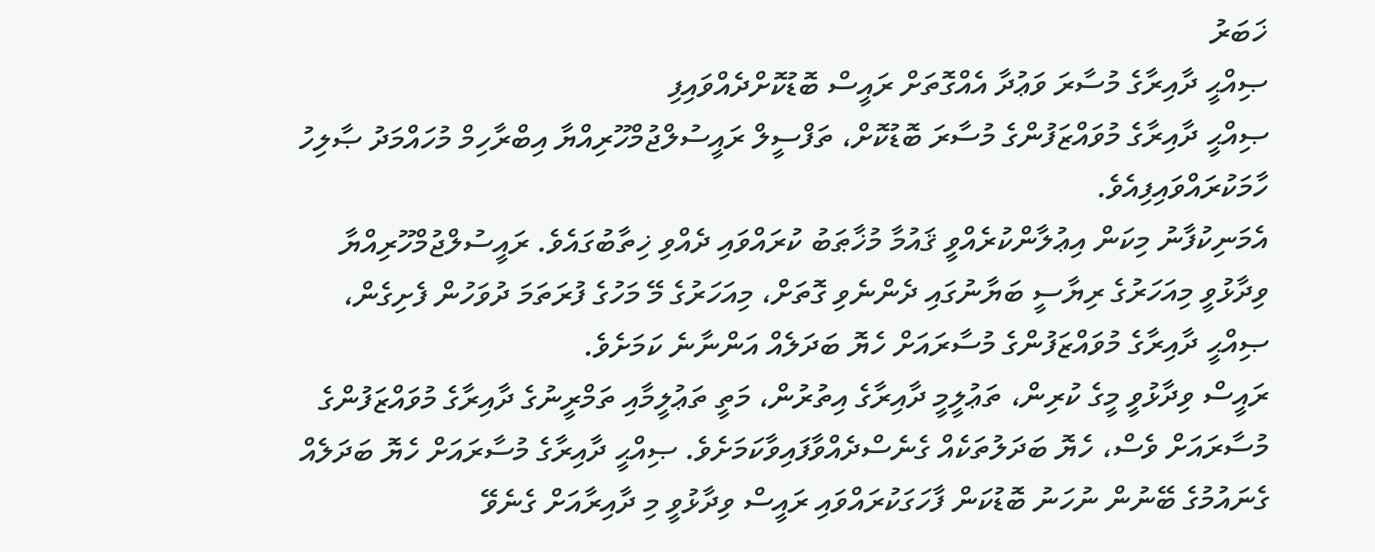ޚަބަރު
ޞިއްޙީ ދާއިރާގެ މުސާރަ ވަޢުދާ އެއްގޮތަށް ރައީސް ބޮޑުކޮށްދެއްވައިފި
ޞިއްޙީ ދާއިރާގެ މުވައްޒަފުންގެ މުސާރަ ބޮޑުކޮށް، ތަފްސީލް ރައީސުލްޖުމްހޫރިއްޔާ އިބްރާހިމް މުހައްމަދު ޞާލިހު ހާމަކުރައްވައިފިއެވެ.
އެމަނިކުފާނު މިކަން އިޢުލާންކުރެއްވީ ޤައުމާ މުޚާޠަބު ކުރައްވައި ދެއްވި ޚިތާބުގައެވެ. ރައީސުލްޖުމްހޫރިއްޔާ ވިދާޅުވީ މިއަހަރުގެ ރިޔާސީ ބަޔާނުގައި ދެންނެވި ގޮތަށް، މިއަހަރުގެ މޭ މަހުގެ ފުރަތަމަ ދުވަހުން ފެށިގެން، ޞިއްޙީ ދާއިރާގެ މުވައްޒަފުންގެ މުސާރައަށް ހެޔޮ ބަދަލެއް އަންނާނެ ކަމަށެވެ.
ރައީސް ވިދާޅުވީ މީގެ ކުރިން، ތަޢުލީމީ ދާއިރާގެ އިތުރުން، މަތީ ތަޢުލީމާއި ތަމްރީނުގެ ދާއިރާގެ މުވައްޒަފުންގެ މުސާރައަށް ވެސް، ހެޔޮ ބަދަލުތަކެއް ގެނެސްދެއްވާފައިވާކަމަށެވެ. ޞިއްޙީ ދާއިރާގެ މުސާރައަށް ހެޔޮ ބަދަލެއް ގެނައުމުގެ ބޭނުން ނުހަނު ބޮޑުކަން ފާހަގަކުރައްވައި ރައީސް ވިދާޅުވީ މި ދާއިރާއަށް ގެނެވޭ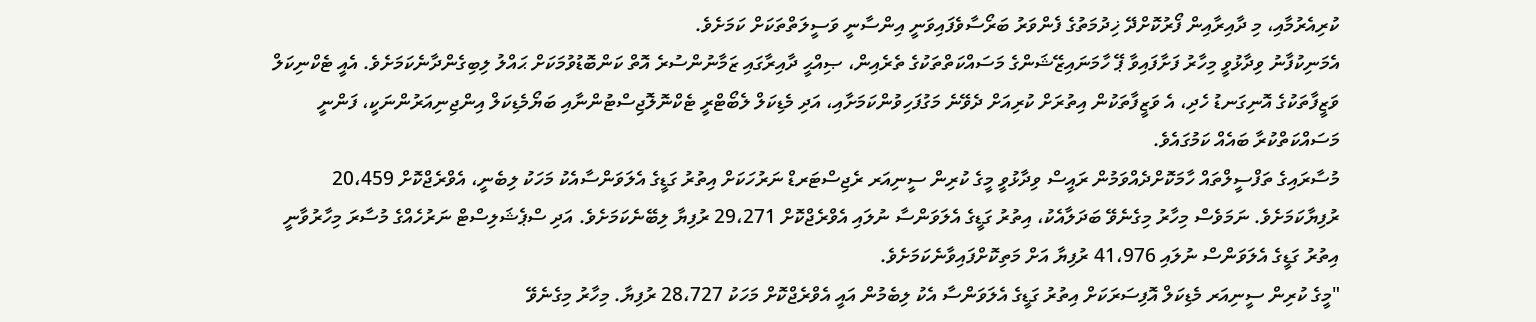ކުރިއެރުމާއި، މި ދާއިރާއިން ފޯރުކޮށްދޭ ޚިދުމަތުގެ ފެންވަރު ބަރޯސާވެފައިވަނީ އިންސާނީ ވަސީލަތްތަކަށް ކަމަށެވެ.
އެމަނިކުފާނު ވިދާޅުވީ މިހާރު ފަށާފައިވާ ޕޭ ހާމަނައިޒޭޝަންގެ މަސައްކަތްތަކުގެ ތެރެއިން، ޞިއްޙީ ދާއިރާގައި ޒަމާނުންސުރެ އޮތް ކަންބޮޑުވުމަކަށް ޙައްލު ލިބިގެންދާނެކަމަށެވެ. އެއީ ޓެކްނިކަލް ވަޒީފާތަކުގެ އޮނިގަނޑު ހެދި، އެ ވަޒީފާތަކުން އިތުރަށް ކުރިއަށް ދެވޭނެ މަގުފަހިވުންކަމަށާއި، އަދި މެޑިކަލް ލެބޯޓްރީ ޓެކްނޮލޮޖިސްޓުންނާއި ބަޔޯމެޑިކަލް އިންޖިނިއަރުންނަކީ، ފަންނީ މަސައްކަތްކުރާ ބައެއް ކަމުގައެވެ.
މުސާރައިގެ ތަފްސީލްތައް ހާމަކޮށްދެއްވަމުން ރައީސް ވިދާޅުވީ މީގެ ކުރިން ސީނިއަރ ރެޖިސްޓަރޑް ނަރުހަކަށް އިތުރު ގަޑީގެ އެލަވަންސާއެކު މަހަކު ލިބެނީ، އެވްރެޖްކޮށް 20،459 ރުފިޔާކަމަށެވެ. ނަމަވެސް މިހާރު މިގެނެވޭ ބަދަލާއެކު، އިތުރު ގަޑީގެ އެލަވަންސާ ނުލައި އެވްރެޖްކޮށް 29،271 ރުފިޔާ ލިބޭނެކަމަށެވެ. އަދި ސްޕެޝަލިސްޓް ނަރުހެއްގެ މުސާރަ މިހާރުވާނީ އިތުރު ގަޑީގެ އެލަވަންސް ނުލައި 41،976 ރުފިޔާ އަށް މަތިކޮށްފައިވާނެކަމަށެވެ.
"މީގެ ކުރިން ސީނިއަރ މެޑިކަލް އޮފިސަރަކަށް އިތުރު ގަޑީގެ އެލަވަންސާ އެކު ލިބެމުން އައީ އެވްރެޖްކޮށް މަހަކު 28،727 ރުފިޔާ. މިހާރު މިގެނެވޭ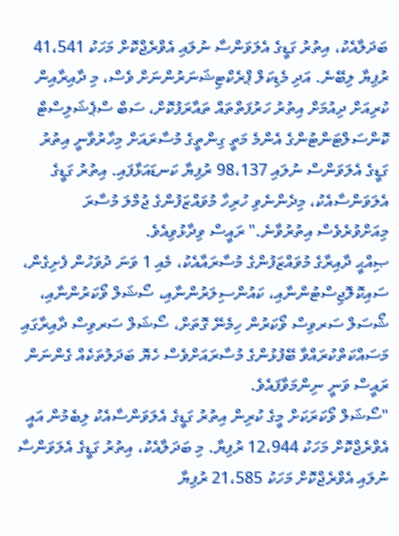ބަދަލާއެކު، އިތުރު ގަޑީގެ އެލަވަންސާ ނުލައި އެވްރެޖްކޮށް މަހަކު 41،541 ރުފިޔާ ލިބޭނެ. އަދި މެޑިކަލް ޕްރެކްޓިޝަނަރުންނަށް ވެސް، މި ދާއިރާއިން ކުރިއަށް ދިއުމަށް އިތުރު ހަރުފަތްތައް ތައާރަފުކޮށް، ސަބް ސްޕެޝަލިސްޓް ކޮންސަލްޓަންޓުންގެ އެންމެ މަތީ ގިންތީގެ މުސާރައަށް މިހާރުވާނީ އިތުރު ގަޑީގެ އެލަވަންސް ނުލައި 98،137 ރުފިޔާ ކަނޑައަޅާފައި. އިތުރު ގަޑީގެ އެލަވަންސާއެކު، މިދެންނެވި ހުރިހާ މުވައްޒަފުންގެ ޖުމްލަ މުސާރަ މިއަށްވުރެވެސް އިތުރުވާނެ." ރައީސް ވިދާޅުވިއެވެ.
ޞިއްޙީ ދާއިރާގެ މުވައްޒަފުންގެ މުސާރައާއެކު، މެއި 1 ވަނަ ދުވަހުން ފެށިގެން، ސައިކޮލޮޖިސްޓުންނާއި، ކައުންސިލަރުންނާއި، ސޯޝަލް ވޯކަރުންނާއި، ޝޯސަލް ސަރވިސް ވޯކަރުން ހިމެނޭ ގޮތަށް، ސޯޝަލް ސަރވިސް ދާއިރާގައި މަސައްކަތްކުރައްވާ ބޭފުޅުންގެ މުސާރައަށްވެސް ހެޔޮ ބަދަލުތަކެއް ގެންނަން ރައީސް ވަނީ ނިންމަވާފައެވެ.
"ސޯޝަލް ވޯކަރަކަށް މީގެ ކުރިން އިތުރު ގަޑީގެ އެލަވަންސާއެކު ލިބެމުން އައީ އެވްރެޖްކޮށް މަހަކު 12،944 ރުފިޔާ. މި ބަދަލާއެކު، އިތުރު ގަޑީގެ އެލަވަންސާ ނުލައި އެވްރެޖްކޮށް މަހަކު 21،585 ރުފިޔާ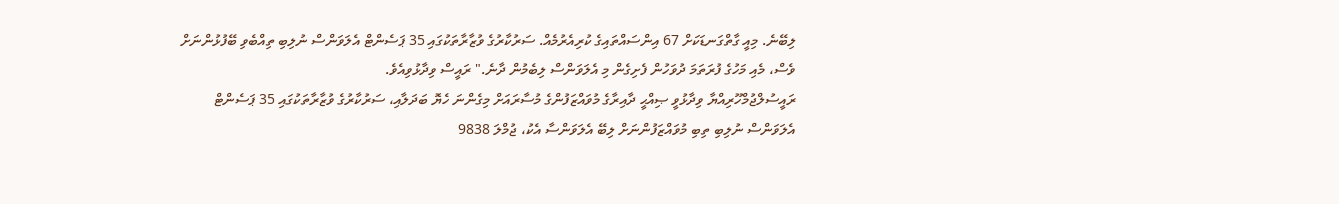ލިބޭނެ. މިއީ ގާތްގަނޑަކަށް 67 އިންސައްތައިގެ ކުރިއެރުމެއް. ސަރުކާރުގެ ވުޒާރާތަކުގައި 35 ޕަސެންޓް އެލަވަންސް ނުލިބި ތިއްބެވި ބޭފުޅުންނަށް ވެސް، މެއި މަހުގެ ފުރަތަމަ ދުވަހުން ފެށިގެން މި އެލަވަންސް ލިބެމުން ދާނެ." ރައީސް ވިދާޅުވިއެވެ.
ރައީސުލްޖުމްހޫރިއްޔާ ވިދާޅުވީ ޞިއްޙީ ދާއިރާގެ މުވައްޒަފުންގެ މުސާރައަށް މިގެންނަ ހެޔޮ ބަދަލާއި، ސަރުކާރުގެ ވުޒާރާތަކުގައި 35 ޕަސެންޓް އެލަވަންސް ނުލިބި ތިބި މުވައްޒަފުންނަށް ލިބޭ އެލަވަންސާ އެކު، ޖުމްލަ 9838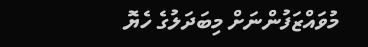މުވައްޒަފުންނަށް މިބަދަލުގެ ހެޔޮ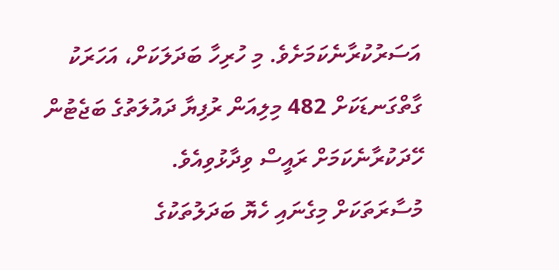އަސަރުކުރާނެކަމަށެވެ. މި ހުރިހާ ބަދަލަކަށް، އަހަރަކު ގާތްގަނޑަކަށް 482 މިލިއަން ރުފިޔާ ދައުލަތުގެ ބަޖެޓުން ހޭދަކުރާނެކަމަށް ރައީސް ވިދާޅުވިއެވެ.
މުސާރަތަކަށް މިގެނައި ހެޔޮ ބަދަލުތަކުގެ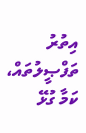އިތުރު ތަފްޞީލުތައް، ކަމާ ގުޅޭ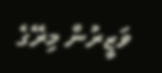ވަޒީރުން މިރޭގެ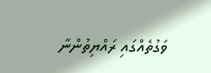ވަގުތެއްގައި ރައްޔިތުންނާ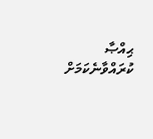ޙިއްޞާ ކުރައްވާނެކަމަށް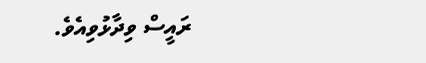ރައީސް ވިދާޅުވިއެވެ.